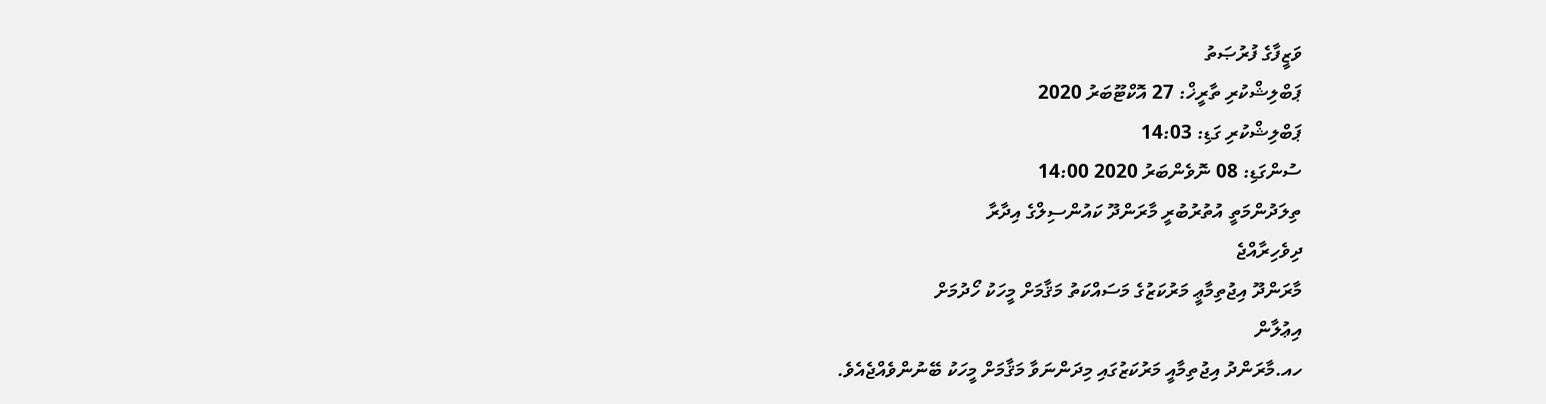ވަޒީފާގެ ފުރުޞަތު
ޕަބްލިޝްކުރި ތާރީޚް: 27 އޮކްޓޫބަރު 2020
ޕަބްލިޝްކުރި ގަޑި: 14:03
ސުންގަޑި: 08 ނޮވެންބަރު 2020 14:00
ތިލަދުންމަތީ އުތުރުބުރީ މާރަންދޫ ކައުންސިލްގެ އިދާރާ
ދިވެހިރާއްޖެ
މާރަންދޫ އިޖުތިމާޢީ މަރުކަޒުގެ މަސައްކަތު މަޤާމަށް މީހަކު ހޯދުމަށް
އިޢުލާން
ހއ.މާރަންދު އިޖުތިމާއީ މަރުކަޒުގައި މިދަންނަވާ މަޤާމަށް މީހަކު ބޭނުންވެއްޖެއެވެ.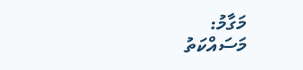މަގާމު:
މަސައްކަތު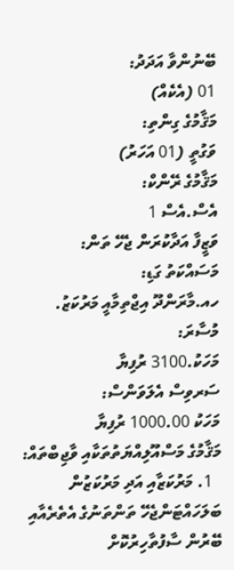ބޭނުންވާ އަދަދު:
01 (އެކެއް)
މަޤާމުގެ ގިންތި:
ވަގުތީ (01 އަހަރު)
މަޤާމުގެ ރޭންކް:
އެސް.އެސް 1
ވަޒީފާ އަދާކުރަން ޖެހޭ ތަން:
މަސައްކަތު ގަޑި:
ހއ.މާރަންދޫ އިޖްތިމާއީ މަރުކަޒު.
މުސާރަ:
މަހަކު.3100 ރުފިޔާ
ސަރވިސް އެލަވަންސް:
މަހަކު 1000.00 ރުފިޔާ
މަޤާމުގެ މަސްއޫލިއްޔަތުތަކާއި ވާޖިބްތައް:
  1. މަރުކަޒާއި އަދި މަރުކަޒުން ބަލަހައްޓަންޖެހޭ ތަންތަނުގެ އެތެރެއާއި ބޭރުން ސާފުތާހިރުކޮށް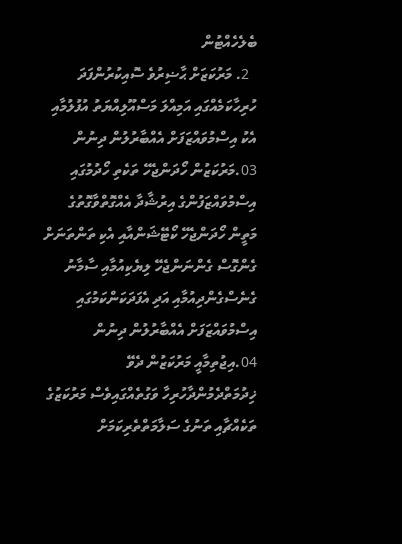ބެލެހެއްޓުން
  2. މަރުކަޒަށް ޙާޟިރުވެ ސޮއިކުރުންފަދަ ހުރިހާކަމެއްގައި އަމިއްލަ މަސްއޫލިއްޔަތު އުފުލުމާއި އެކު އިސްމުވައްޒަފަށް އެއްބާރުލުން ދިނުން
03.މަރުކަޒުން ހޯދަންޖެހޭ ތަކެތި ހޯދުމުގައި އިސްމުވައްޒަފުންގެ އިރުޝާދާ އެއްގޮތްވާގޮތުގެ މަތީން ހޯދަންޖެހޭ ކޯޓޭޝަންއާއި އެކި ތަންތަނަށް ގެންގޮސް ގެންނަންޖެހޭ ލިޔެކިއުމާއި ސާމާނު ގެނެސްގެންދިއުމާއި އަދި އެފަދަކަންކަމުގައި އިސްމުވައްޒަފަށް އެއްބާރުލުން ދިނުން
04.އިޖުތިމާއީ މަރުކަޒުން ދެވޭ ޚިދުމަތްދެމުންދާހުރިހާ ވަގުތެއްގައިވެސް މަރުކަޒުގެ ތަކެއްޗާއި ތަނުގެ ސަލާމަތްތެރިކަމަށް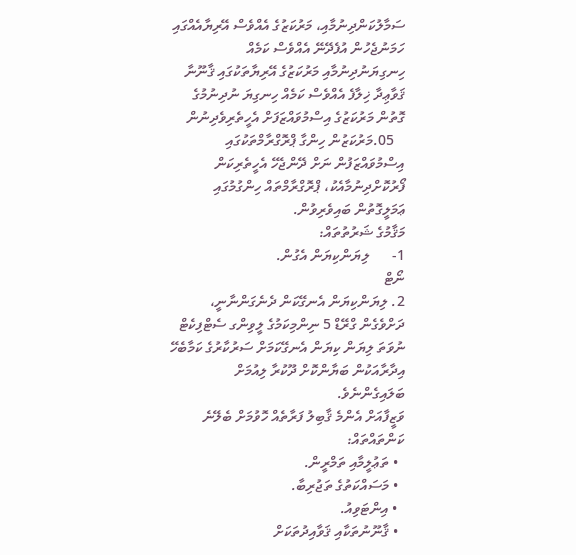ސަމާލުކަންދިނުމާއި، މަރުކަޒުގެ އެއްވެސް އޭރިޔާއެއްގައި ހަމަނުޖެހުން އުފެދޭނޭ އެއްވެސް ކަމެއް ހިނގިޔަނުދިނުމާއި މަރުކަޒުގެ އޭރިޔާތަކުގައި ޤާނޫނާ ޤަވާޢިދާ ޚިލާފެ އެއްވެސް ކަމެއް ހިނގިޔަ ނުދިނުމުގެ ގޮތުން މަރުކަޒުގެ އިސްމުވައްޒަފަށް އެހީތެރިވެދިނުން
   05.މަރުކަޒުން ހިންގާ ޕްރޮގްރާމްތަކުގައި އިސްމުވައްޒަފުން ނަށް ދޭންޖެހޭ އެހީތެރިކަން ފޯރުކޮށްދިނުމާއެކު، ޕްރޮގްރާމްތައް ހިންގުމުގައި ޢަމަލީގޮތުން ބައިވެރިވުން.
މަޤާމުގެ ޝަރުތުތައް:
1-      ލިޔަންކިޔަން އެގުން.
ނޯޓް
2. ލިޔަންކިޔަން އެނގޭކަން ދެނެގަންނާނީ، ދަށްވެގެން ގްރޭޑް 5 ނިންމިކަމުގެ ލީވިންގ ސެޓްފިކެޓް ނުވަތަ ލިޔަން ކިޔަން އެނގޭކަމަށް ސަރުކާރުގެ ކަމާބެހޭ އިދާރާއަކުން ބަޔާންކޮށް ދޫކުރާ ލިއުމަށް ބަލައިގެންނެވެ.
ވަޒީފާއަށް އެންމެ ޤާބިލު ފަރާތެއް ހޮވުމަށް ބެލޭނެ ކަންތައްތައް:
  • ތަޢުލީމާއި ތަމްރީން.
  • މަސައްކަތުގެ ތަޖުރިބާ.
  • އިންޓަވިއު.
  • ޤާނޫނުތަކާއި ޤަވާއިދުތަކަށް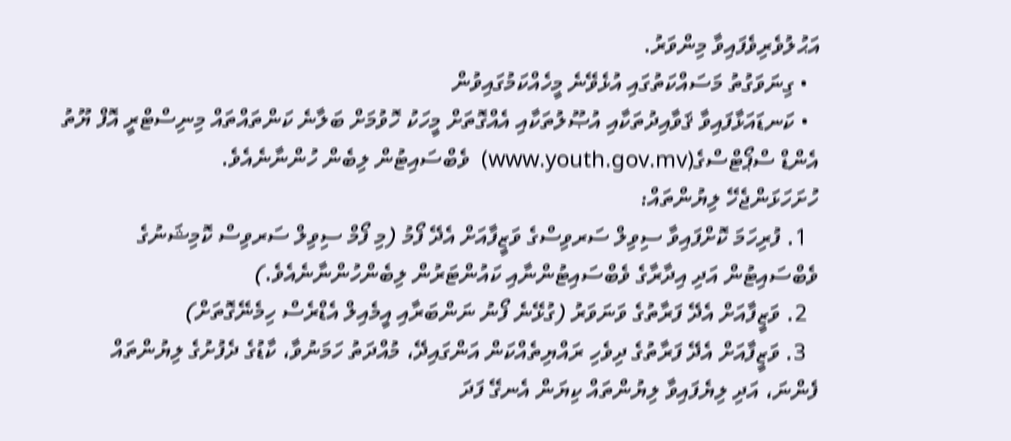އަޙުލުވެރިވެފައިވާ މިންވަރު.
  • ގިނަވަގުތު މަސައްކަތުގައި އުޅެވޭނެ މީހެއްކަމުގައިވުން
  • ކަނޑައަޅާފައިވާ ޤަވާއިދުތަކާއި އުޞޫލުތަކާއި އެއްގޮތަށް މީހަކު ހޮވުމަށް ބަލާނެ ކަންތައްތައް މިނިސްޓްރީ އޮފް ޔޫތު އެންޑް ސްޕޯޓްސްގެ(www.youth.gov.mv)  ވެބްސައިޓުން ލިބެން ހުންނާނެއެވެ.
ހުށަހަޅަންޖެހޭ ލިޔުންތައް:
  1. ފުރިހަމަ ކޮށްފައިވާ ސިވިލް ސަރވިސްގެ ވަޒީފާއަށް އެދޭ ފޯމު (މި ފޯމް ސިވިލް ސަރވިސް ކޮމިޝަނުގެ ވެބްސައިޓުން އަދި އިދާރާގެ ވެބްސައިޓުންނާއި ކައުންޓަރުން ލިބެންހުންނާނެއެވެ.)
  2. ވަޒީފާއަށް އެދޭ ފަރާތުގެ ވަނަވަރު (ގުޅޭނެ ފޯނު ނަންބަރާއި އީމެއިލް އެޑްރެސް ހިމެނޭގޮތަށް)
  3. ވަޒީފާއަށް އެދޭ ފަރާތުގެ ދިވެހި ރައްޔިތެއްކަން އަންގައިދޭ، މުއްދަތު ހަމަނުވާ، ކާޑުގެ ދެފުށުގެ ލިޔުންތައް ފެންނަ، އަދި ލިޔެފައިވާ ލިޔުންތައް ކިޔަން އެނގޭ ފަދަ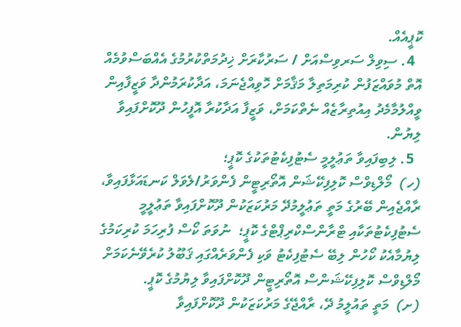ކޮޕީއެއް.
  4. ސިވިލް ސަރވިސްއަށް / ސަރުކާރަށް ޚިދުމަތްކުރުމުގެ އެއްބަސްވުމެއް އޮތް މުވައްޒަފުން ކުރިމަތިލާ މަޤާމަށް ހޮވިއްޖެނަމަ، އަދާކުރަމުންދާ ވަޒީފާއިން ވީއްލުމާމެދު އިއުތިރާޒެއް ނެތްކަމަށް، ވަޒީފާ އަދާކުރާ އޮފީހުން ދޫކޮށްފައިވާ ލިޔުން.
  5. ލިބިފައިވާ ތަޢުލީމީ ސެޓުފިކެޓުތަކުގެ ކޮޕީ؛
(ހ)  މޯލްޑިވްސް ކޮލިފިކޭޝަން އޮތޯރިޓީން ފެންވަރު/ލެވަލް ކަނޑައަޅާފައިވާ، ރާއްޖެއިން ބޭރުގެ މަތީ ތަޢުލީމުދޭ މަރުކަޒަކުން ދޫކޮށްފައިވާ ތަޢުލީމީ ސެޓުފިކެޓުތަކާއި ޓްރާންސްކްރިޕްޓްގެ ކޮޕީ؛  ނުވަތަ ކޯސް ފުރިހަމަ ކުރިކަމުގެ ލިޔުމާއެކު ކޯހުން ލިބޭ ސެޓުފިކެޓު ވަކި ފެންވަރެއްގައި ޤަބޫލު ކުރެވޭނެކަމަށް މޯލްޑިވްސް ކޮލިފިކޭޝަންސް އޮތޯރިޓީން ދޫކޮށްފައިވާ ލިޔުމުގެ ކޮޕީ.
(ށ)  މަތީ ތައުލީމު ދޭ، ރާއްޖޭގެ މަރުކަޒަކުން ދޫކޮށްފައިވާ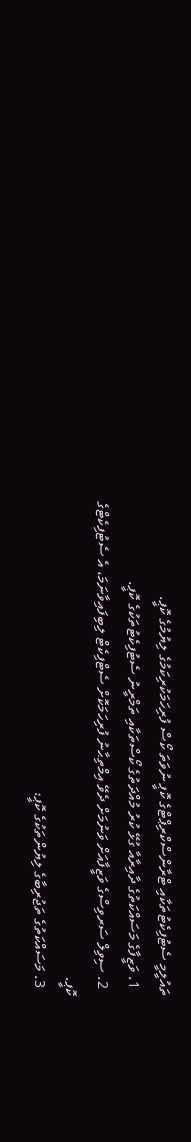ތައުލީމީ ސެޓުފިކެޓުތަކާއި ޓްރާންސްކްރިޕްޓްގެ ކޮޕީ ނުވަތަ ކޯސް ފުރިހަމަކުރިކަމުގެ ލިޔުމުގެ ކޮޕީ.
  1. ވަޒީފާގެ މަސައްކަތުގެ ދާއިރާއާ ގުޅޭ ކުރު މުއްދަތުގެ ކޯސްތަކާއި ތަމްރީނު ސެޓުފިކެޓުތަކުގެ ކޮޕީ.
  2. ސިވިލް ސަރވިސްގެ ވަޒީފާއަށް ވަނުމަށް ދެވޭ އިމްތިޙާނު ފުރިހަމަކޮށް ސެޓްފިކެޓް ލިބިފައިވާނަމަ، އެ ސެޓުފިކެޓްގެ ކޮޕީ.
  3. މަސައްކަތުގެ ތަޖުރިބާގެ ލިޔުންތަކުގެ ކޮޕީ: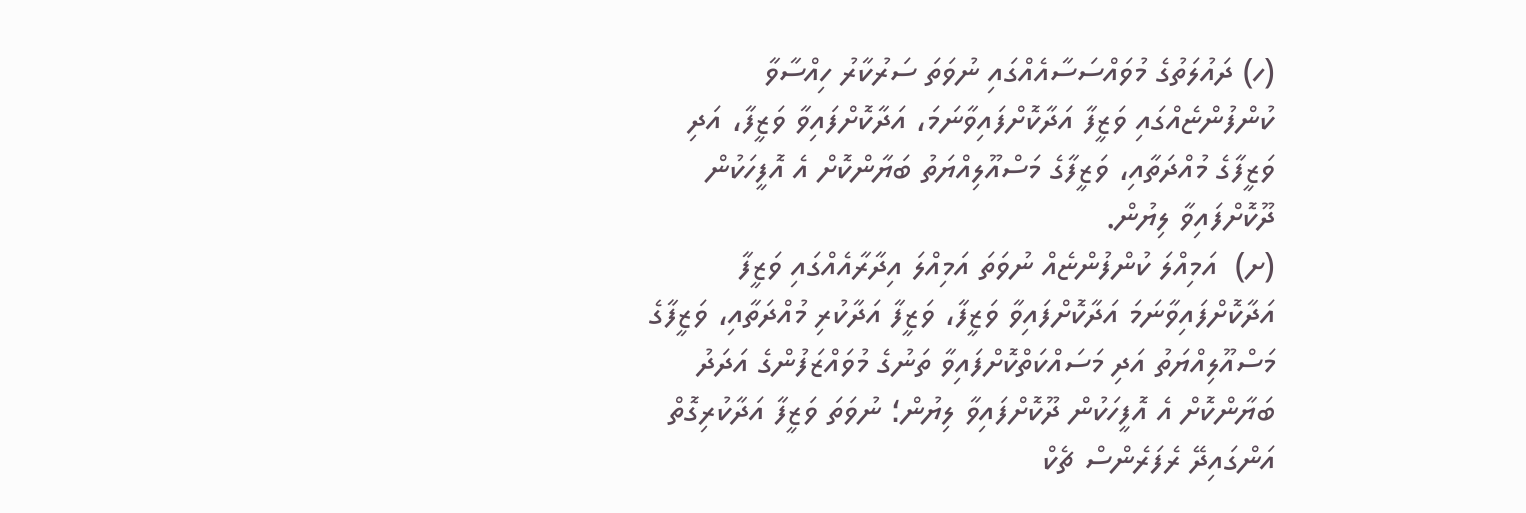(ހ) ދައުލަތުގެ މުވައްސަސާއެއްގައި ނުވަތަ ސަރުކާރު ހިއްސާވާ ކުންފުންޏެއްގައި ވަޒީފާ އަދާކޮށްފައިވާނަމަ، އަދާކޮށްފައިވާ ވަޒީފާ، އަދި ވަޒީފާގެ މުއްދަތާއި، ވަޒީފާގެ މަސްއޫލިއްޔަތު ބަޔާންކޮށް އެ އޮފީހަކުން ދޫކޮށްފައިވާ ލިޔުން.
(ށ)  އަމިއްލަ ކުންފުންޏެއް ނުވަތަ އަމިއްލަ އިދާރާއެއްގައި ވަޒީފާ އަދާކޮށްފައިވާނަމަ އަދާކޮށްފައިވާ ވަޒީފާ، ވަޒީފާ އަދާކުރި މުއްދަތާއި، ވަޒީފާގެ މަސްއޫލިއްޔަތު އަދި މަސައްކަތްކޮށްފައިވާ ތަނުގެ މުވައްޒަފުންގެ އަދަދު ބަޔާންކޮށް އެ އޮފީހަކުން ދޫކޮށްފައިވާ ލިޔުން؛ ނުވަތަ ވަޒީފާ އަދާކުރިގޮތް އަންގައިދޭ ރެފަރެންސް ޗެކް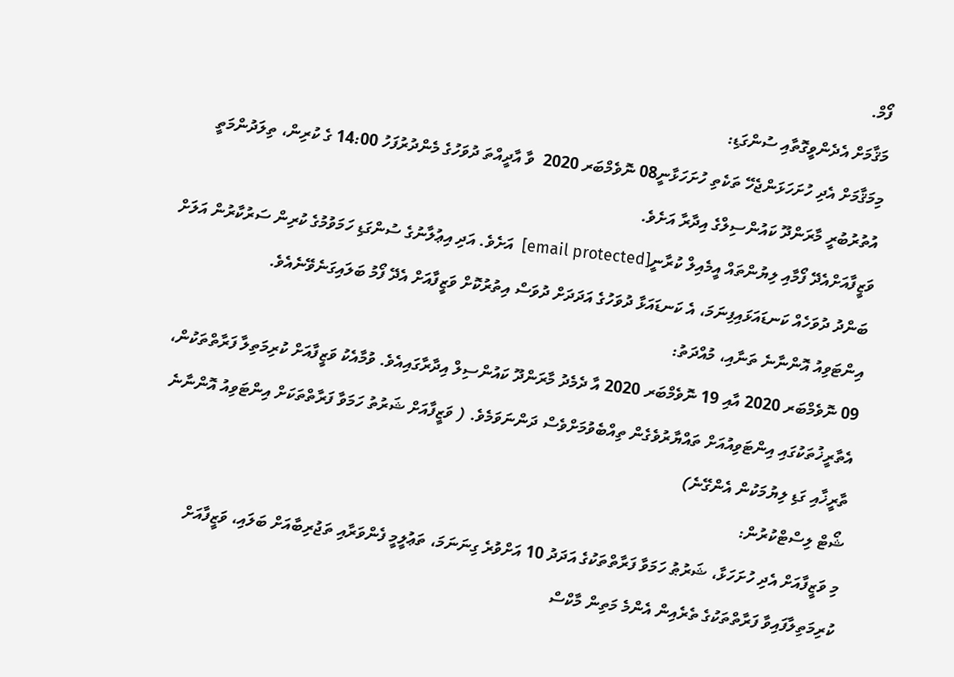ފޯމް.
މަޤާމަށް އެދެންވީގޮތާއި ސުންގަޑި:
މިމަޤާމަށް އެދި ހުށަހަޅަންޖެހޭ ތަކެތި ހުށަހަޅާނީ08 ނޮވެމްބަރ 2020  ވާ އާދީއްތަ ދުވަހުގެ މެންދުރުފަހު 14:00 ގެ ކުރިން، ތިލަދުންމަތީ އުތުރުބުރީ މާރަންދޫ ކައުންސިލްގެ އިދާރާ އަށެވެ.
ވަޒީފާއަށްއެދޭ ފޯމާއި ލިޔުންތައް އީމެއިލް ކުރާނީ[email protected]  އަށެވެ. އަދި އިޢުލާނުގެ ސުންގަޑި ހަމަވުމުގެ ކުރިން ސަރުކާރުން އަލަށް ބަންދު ދުވަހެއް ކަނޑައަޅައިފިނަމަ، އެ ކަނޑައަޅާ ދުވަހުގެ އަދަދަށް ދުވަސް އިތުރުކޮށް ވަޒީފާއަށް އެދޭ ފޯމު ބަލައިގަނެވޭނެއެވެ.
އިންޓަވިއު އޮންނާނެ ތަނާއި، މުއްދަތު:
09 ނޮވެމްބަރ 2020 އާއި 19 ނޮވެމްބަރ 2020 އާ ދެމެދު މާރަންދޫ ކައުންސިލް އިދާރާގައިއެވެ. ވުމާއެކު ވަޒީފާއަށް ކުރިމަތިލާ ފަރާތްތަކުން، އެތާރީޚުތަކުގައި އިންޓަވިއުއަށް ތައްޔާރުވެގެން ތިއްބެވުމަށްވެސް ދަންނަވަމެވެ. ( ވަޒީފާއަށް ޝަރުތު ހަމަވާ ފަރާތްތަކަށް އިންޓަވިއު އޮންނާނެ ތާރީޚާއި ގަޑި ލިޔުމަކުން އެންގޭނެ)
ޝޯޓް ލިސްޓްކުރުން:
މި ވަޒީފާއަށް އެދި ހުށަހަޅާ، ޝަރުޠު ހަމަވާ ފަރާތްތަކުގެ އަދަދު 10 އަށްވުރެ ގިނަނަމަ، ތަޢުލީމީ ފެންވަރާއި ތަޖުރިބާއަށް ބަލައި، ވަޒީފާއަށް ކުރިމަތިލާފައިވާ ފަރާތްތަކުގެ ތެރެއިން އެންމެ މަތިން މާކްސް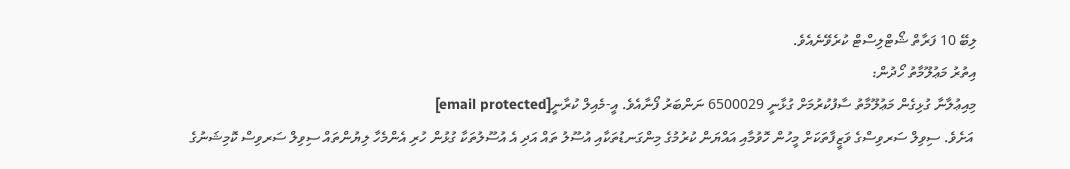ލިބޭ 10 ފަރާތް ޝޯޓްލިސްޓް ކުރެވޭނެއެވެ.
އިތުރު މަޢުލޫމާތު ހޯދުން:
މިއިޢުލާނާ ގުޅިގެން މަޢުލޫމާތު ސާފުކުރުމަށް ގުޅާނީ 6500029 ނަންބަރު ފޯނާއެވެ. އީ-މެއިލް ކުރާނީ[email protected]
 އަށެވެ. ސިވިލް ސަރވިސްގެ ވަޒީފާތަކަށް މީހުން ހޮވުމާއި އައްޔަން ކުރުމުގެ މިންގަނޑުތަކާއި އުސޫލު ތައް އަދި އެ އުސޫލުތަކާ ގުޅުން ހުރި އެންމެހާ ލިޔުންތައް ސިވިލް ސަރވިސް ކޮމިޝަނުގެ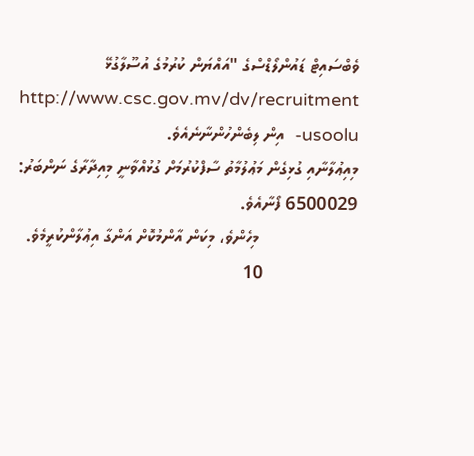ވެބްސައިޓް ޑައުންލޯޑްސްގެ "އައްޔަން ކުރުމުގެ އުސޫލާގުޅޭ  http://www.csc.gov.mv/dv/recruitment -usoolu  އިން ލިބެންހުންނާނެއެވެ.
މިއިޢުލާނާއި ގުޅިގެން މަޢުލުމާތު ސާފްކުރުމަށް ގުޅުއްވާނީ މިއިދާރާގެ ނަންބަރު: 6500029 ފޯނާއެވެ.
                     މިހެންވެ، މިކަން އާންމުކޮށް އަންގާ އިޢުލާންކުރީމެވެ.
                    10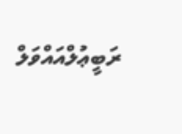ރަބީޢުލްއައްވަލް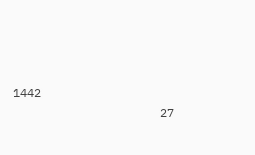1442
                     27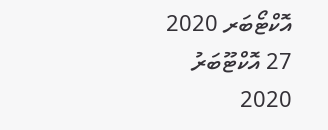އޮކްޓޯބަރ 2020
27 އޮކްޓޫބަރު 2020